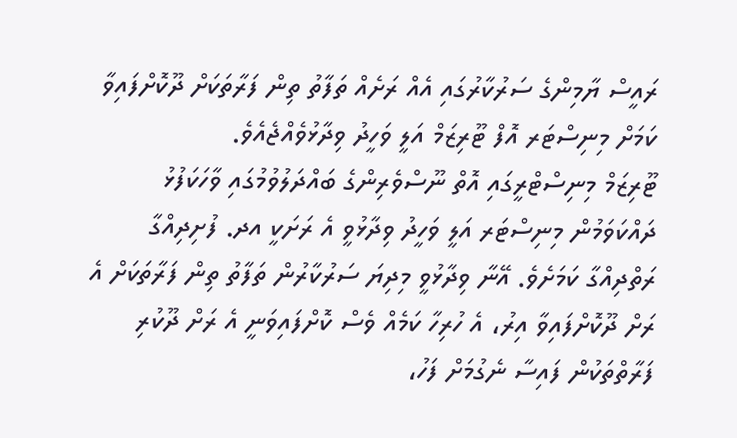ރައީސް ޔާމިންގެ ސަރުކާރުގައި އެއް ރަށެއް ތަފާތު ތިން ފަރާތަކަށް ދޫކޮށްފައިވާ ކަމަށް މިނިސްޓަރ އޮފް ޓޫރިޒަމް އަލީ ވަހީދު ވިދާޅުވެއްޖެއެވެ.
ޓޫރިޒަމް މިނިސްޓްރީގައި އޮތް ނޫސްވެރިންގެ ބައްދަލުވުމުގައި ވާހަކަފުޅު ދައްކަވަމުން މިނިސްޓަރ އަލީ ވަހީދު ވިދާޅުވީ އެ ރަށަކީ އދ. ފުށިދިއްގާ ރަތްދިއްގާ ކަމަށެވެ. އޭނާ ވިދާޅުވީ މިދިޔަ ސަރުކާރުން ތަފާތު ތިން ފަރާތަކަށް އެ ރަށް ދޫކޮށްފައިވާ އިރު، އެ ހުރިހާ ކަމެއް ވެސް ކޮށްފައިވަނީ އެ ރަށް ދޫކުރި ފަރާތްތަކުން ފައިސާ ނެގުމަށް ފަހު،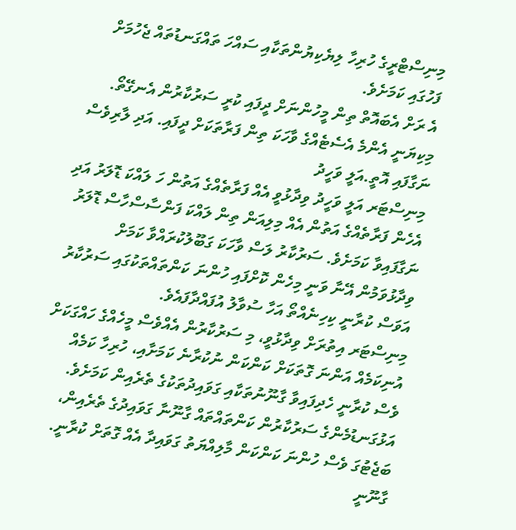މިނިސްޓްރީގެ ހުރިހާ ލިޔެކިޔުންތަކާއި ސައްހަ ތައްގަނޑުތައް ޖެހުމަށް ފަހުގައި ކަމަށެވެ.
އެ ރަށް އެބައޮތް ތިން މީހުންނަށް ދީފައި ކުރީ ސަރުކާރުން އެނގޭތޯ. މިކިޔަނީ އެންމެ އެސެޓެއްގެ ވާހަކަ ތިން ފަރާތަކަށް ދީފައި. އަދި ލާރިވެސް ނަގާފައި އޮތީ.އަލީ ވަހީދު
މިނިސްޓަރ އަލީ ވަހީދު ވިދާޅުވީ އެއް ފަރާތެއްގެ އަތުން ހަ ލައްކަ ޑޮލަރު އަދި އެހެން ފަރާތެއްގެ އަތުން އެއް މިލިއަން ތިން ލައްކަ ފަންސާސްހާސް ޑޮލަރު ނަގާފައިވާ ކަމަށެވެ. ސަރުކާރު ލަސް ވާހަކަ ގަބޫލުކުރައްވާ ކަމަށް ވިދާޅުވަމުން އޭނާ ވަނީ މިހެން ކޮށްފައި ހުންނަ ކަންތައްތަކުގައި ސަރުކާރު އަވަސް ކުރާނީ ކިހިނެއްތޯ އަހާ ސުވާލު އުފައްދާފައެވެ.
މިނިސްޓަރ އިތުރަށް ވިދާޅުވީ، މި ސަރުކާރުން އެއްވެސް މީހެއްގެ ހައްގަކަށް އުނިކަމެއް އަންނަ ގޮތަކަށް ކަންކަން ނުކުރާނެ ކަމަށާއި، ހުރިހާ ކަމެއް ވެސް ކުރާނީ ހެދިފައިވާ ގާނޫނުތަކާއި ގަވައިދުތަކުގެ ތެރެއިން ކަމަށެވެ.
އަޅުގަނޑުމެންގެ ސަރުކާރުން ކަންތައްތައް ގާނޫނާ ގަވައިދުގެ ތެރެއިން، ބަޖެޓުގަ ވެސް ހުންނަ ކަންކަން މާލިއްޔަތު ގަވައިދާ އެއް ގޮތަށް ކުރާނީ. ގާނޫނީ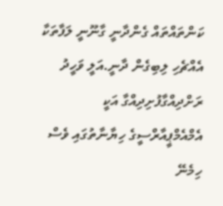ކަންތައްތައް ގެންދާނީ ގާނޫނީ ލަފާތަކާ އެއްޗެހި ލިބިގެން ދާނީ.އަލީ ވަހީދު
ރަށްދިއްގާފުށިދިއްގާ އަކީ އެމްއެމްޕީއާރްސީގެ ހިޔާނާތުގައި ވެސް ހިމެނޭ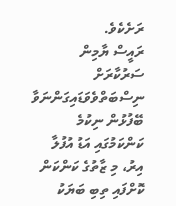ރަށެކެވެ.
ރައީސް ޔާމިން ސަރުކާރަށް ނިސްބަތްވެވަޑައިގަންނަވާ ބޭފުޅުން ނިކުމެ ކަންކަމުގައި އަޑު އުފުލާ އިރު، މި ޒާތުގެ ކަންކަން ކޮށްފައި ތިބި ބަޔަކު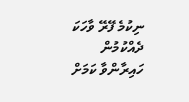ނިކުމެ ފޭރޭ ވާހަކަ ދެއްކުމުން ހައިރާންވާ ކަމަށް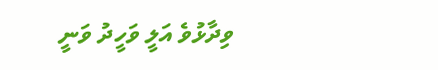ވިދާޅުވެ އަލީ ވަހީދު ވަނީ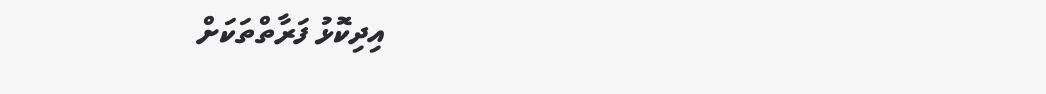އިދިކޮޅު ފަރާތްތަކަށް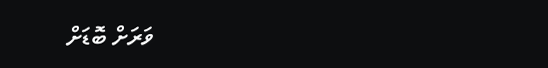ވަރަށް ބޮޑަށް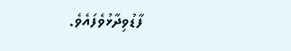ފާޑުވިދާޅުވެފައެވެ.